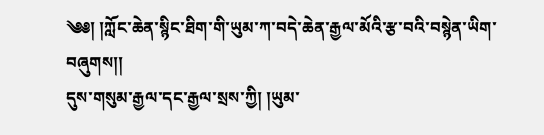༄༅། །ཀློང་ཆེན་སྙིང་ཐིག་གི་ཡུམ་ཀ་བདེ་ཆེན་རྒྱལ་མོའི་རྩ་བའི་བསྙེན་ཡིག་བཞུགས།།
དུས་གསུམ་རྒྱལ་དང་རྒྱལ་སྲས་ཀྱི། །ཡུམ་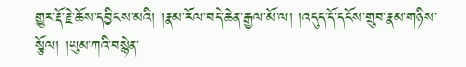གྱུར་རྡོ་རྗེ་ཆོས་དབྱིངས་མའི། །རྣམ་རོལ་བདེ་ཆེན་རྒྱལ་མོ་ལ། །འདུད་དོ་དངོས་གྲུབ་རྣམ་གཉིས་སྩོལ། །ཡུམ་ཀའི་བསྙེན་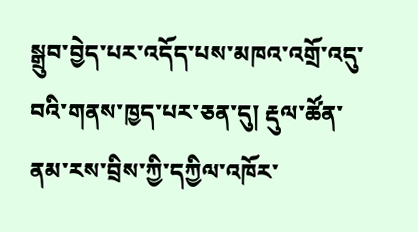སྒྲུབ་བྱེད་པར་འདོད་པས་མཁའ་འགྲོ་འདུ་བའི་གནས་ཁྱད་པར་ཅན་དུ། རྡུལ་ཚོན་ནམ་རས་བྲིས་ཀྱི་དཀྱིལ་འཁོར་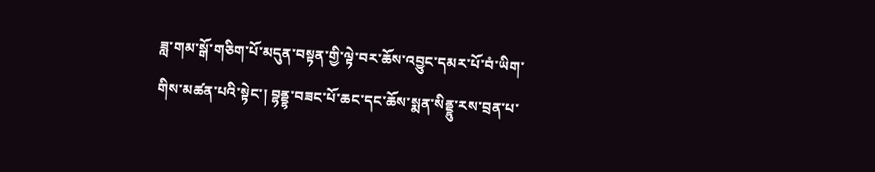ཟླ་གམ་སྒོ་གཅིག་པོ་མདུན་བསྟན་གྱི་ལྟེ་བར་ཆོས་འབྱུང་དམར་པོ་བཾ་ཡིག་གིས་མཚན་པའི་སྟེང་། བྷནྡྷ་བཟང་པོ་ཆང་དང་ཆོས་སྨན་སིནྡྷུ་རས་བྲན་པ་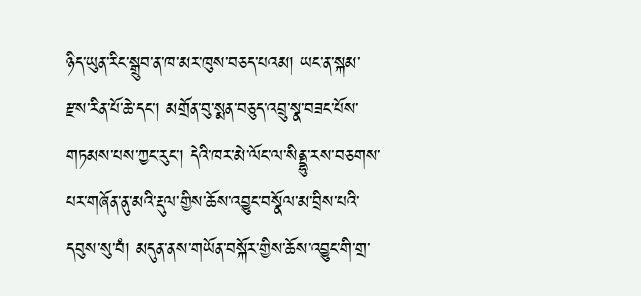ཉིད་ཡུན་རིང་སྒྲུབ་ན་ཁ་མར་ཁུས་བཅད་པའམ། ཡང་ན་སྐམ་རྫས་རིན་པོ་ཆེ་དང་། མགྲོན་བུ་སྨན་བཅུད་འབྲུ་སྣ་བཟང་པོས་གཏམས་པས་ཀྱང་རུང་། དེའི་ཁར་མེ་ལོང་ལ་སིནྡྷུ་རས་བཅགས་པར་གཞོན་ནུ་མའི་རྡུལ་གྱིས་ཆོས་འབྱུང་བསྣོལ་མ་བྲིས་པའི་དབུས་སུ་བཾ། མདུན་ནས་གཡོན་བསྐོར་གྱིས་ཆོས་འབྱུང་གི་གྲ་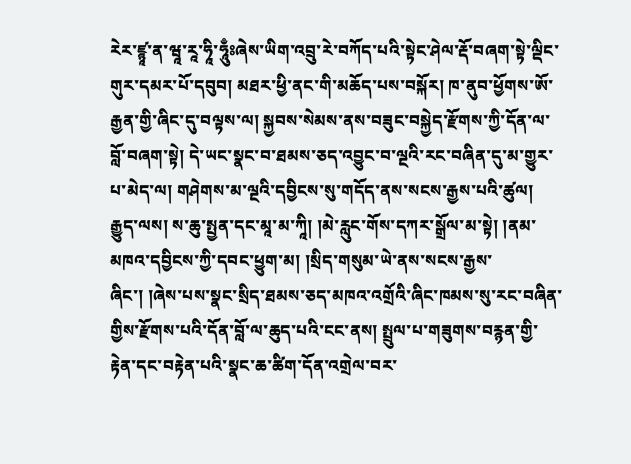རེར་ཛྙཱ་ན་ཝཱ་རཱ་ཧཱི་ཧཱུྃཿཞེས་ཡིག་འབྲུ་རེ་བཀོད་པའི་སྟེང་ཤེལ་རྡོ་བཞག་སྟེ་ལྡིང་གུར་དམར་པོ་དབུབ། མཐར་ཕྱི་ནང་གི་མཆོད་པས་བསྐོར། ཁ་ནུབ་ཕྱོགས་ཨོ་རྒྱན་གྱི་ཞིང་དུ་བལྟས་ལ། སྐྱབས་སེམས་ནས་བཟུང་བསྐྱེད་རྫོགས་ཀྱི་དོན་ལ་བློ་བཞག་སྟེ། དེ་ཡང་སྣང་བ་ཐམས་ཅད་འབྱུང་བ་ལྔའི་རང་བཞིན་དུ་མ་གྱུར་པ་མེད་ལ། གཤེགས་མ་ལྔའི་དབྱིངས་སུ་གདོད་ནས་སངས་རྒྱས་པའི་ཚུལ། རྒྱུད་ལས། ས་ཆུ་སྤྱན་དང་མཱ་མ་ཀཱི། །མེ་རླུང་གོས་དཀར་སྒྲོལ་མ་སྟེ། །ནམ་མཁའ་དབྱིངས་ཀྱི་དབང་ཕྱུག་མ། །སྲིད་གསུམ་ཡེ་ནས་སངས་རྒྱས་ཞིང་། །ཞེས་པས་སྣང་སྲིད་ཐམས་ཅད་མཁའ་འགྲོའི་ཞིང་ཁམས་སུ་རང་བཞིན་གྱིས་རྫོགས་པའི་དོན་བློ་ལ་ཆུད་པའི་ངང་ནས། སྤྲུལ་པ་གཟུགས་བརྙན་གྱི་རྟེན་དང་བརྟེན་པའི་སྣང་ཆ་ཚིག་དོན་འགྲེལ་བར་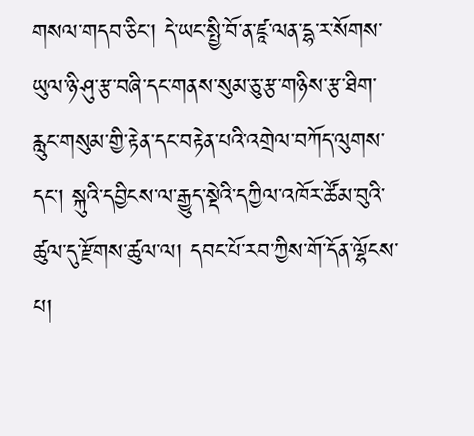གསལ་གདབ་ཅིང་། དེ་ཡང་སྤྱི་བོ་ན་ཛཱ་ལན་དྷ་ར་སོགས་ཡུལ་ཉི་ཤུ་རྩ་བཞི་དང་གནས་སུམ་ཅུ་རྩ་གཉིས་རྩ་ཐིག་རླུང་གསུམ་གྱི་རྟེན་དང་བརྟེན་པའི་འགྲེལ་བཀོད་ལུགས་དང་། སྐུའི་དབྱིངས་ལ་རྒྱུད་སྡེའི་དཀྱིལ་འཁོར་ཚོམ་བུའི་ཚུལ་དུ་རྫོགས་ཚུལ་ལ། དབང་པོ་རབ་ཀྱིས་གོ་དོན་ལྷོངས་པ།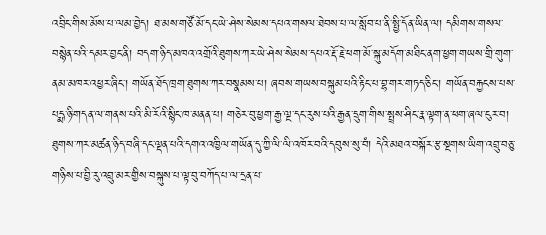འབྲིང་གིས་མོས་པ་ལམ་བྱེད། ཐ་མས་གཙོ་མོ་དང་ཡེ་ཤེས་སེམས་དཔའ་གསལ་ཐེབས་པ་ལ་སློབ་པ་ནི་སྤྱི་དོན་ཡིན་ལ། དམིགས་གསལ་བསྙེན་པའི་དམར་བྱང་ནི། བདག་ཉིད་མཁའ་འགྲོའི་ཐུགས་ཀར་ཡེ་ཤེས་སེམས་དཔའ་རྡོ་རྗེ་ཕག་མོ་སྐུ་མདོག་མཐིང་ནག་ཕྱག་གཡས་གྲི་གུག་ནམ་མཁར་འཕྱར་ཞིང་། གཡོན་ཐོད་ཁྲག་ཐུགས་ཀར་བསྣམས་པ། ཞབས་གཡས་བསྐུམ་པའི་རྟིང་པ་བྷ་གར་གཏད་ཅིང་། གཡོན་བརྐྱངས་པས་པདྨ་ཉི་གདན་ལ་གནས་པའི་མི་རོའི་སྙིང་ཁ་མནན་པ། གཅེར་བུ་ཕྱག་རྒྱ་ལྔ་དང་རུས་པའི་རྒྱན་དྲུག་གིས་སྤྲས་ཤིང་རྣ་ལྟག་ན་ཕག་ཞལ་ངུར་བ། ཐུགས་ཀར་མཚན་ཉིད་བཞི་དང་ལྡན་པའི་དགའ་འཁྱིལ་གཡོན་དུ་ཀྱི་ལི་ལི་འཁོར་བའི་དབུས་སུ་བཾ། དེའི་མཐའ་བསྐོར་རྩ་སྔགས་ཡིག་འབྲུ་བཅུ་གཉིས་པ་བྱི་རུ་འབྲུ་མར་གྱིས་བསྐུས་པ་ལྟ་བུ་བཀོད་པ་ལ་དྲན་པ་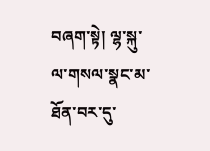བཞག་སྟེ། ལྷ་སྐུ་ལ་གསལ་སྣང་མ་ཐོན་བར་དུ་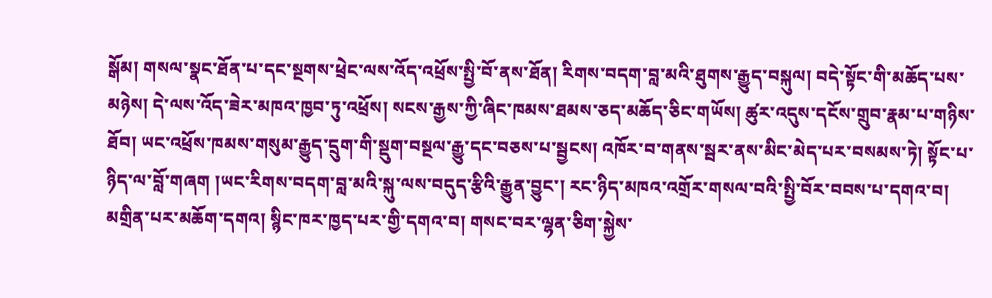སྒོམ། གསལ་སྣང་ཐོན་པ་དང་སྔགས་ཕྲེང་ལས་འོད་འཕྲོས་སྤྱི་བོ་ནས་ཐོན། རིགས་བདག་བླ་མའི་ཐུགས་རྒྱུད་བསྐུལ། བདེ་སྟོང་གི་མཆོད་པས་མཉེས། དེ་ལས་འོད་ཟེར་མཁའ་ཁྱབ་ཏུ་འཕྲོས། སངས་རྒྱས་ཀྱི་ཞིང་ཁམས་ཐམས་ཅད་མཆོད་ཅིང་གཡོས། ཚུར་འདུས་དངོས་གྲུབ་རྣམ་པ་གཉིས་ཐོབ། ཡང་འཕྲོས་ཁམས་གསུམ་རྒྱུད་དྲུག་གི་སྡུག་བསྔལ་རྒྱུ་དང་བཅས་པ་སྦྱངས། འཁོར་བ་གནས་སྦར་ནས་མིང་མེད་པར་བསམས་ཏེ། སྟོང་པ་ཉིད་ལ་བློ་གཞག །ཡང་རིགས་བདག་བླ་མའི་སྐུ་ལས་བདུད་རྩིའི་རྒྱུན་བྱུང་། རང་ཉིད་མཁའ་འགྲོར་གསལ་བའི་སྤྱི་བོར་བབས་པ་དགའ་བ། མགྲིན་པར་མཆོག་དགའ། སྙིང་ཁར་ཁྱད་པར་གྱི་དགའ་བ། གསང་བར་ལྷན་ཅིག་སྐྱེས་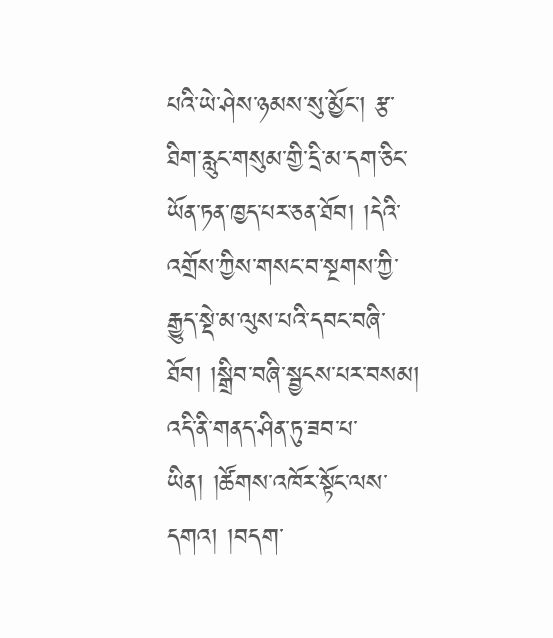པའི་ཡེ་ཤེས་ཉམས་སུ་མྱོང་། རྩ་ཐིག་རླུང་གསུམ་གྱི་དྲི་མ་དག་ཅིང་ཡོན་ཏན་ཁྱད་པར་ཅན་ཐོབ། །དེའི་འགྲོས་ཀྱིས་གསང་བ་སྔགས་ཀྱི་རྒྱུད་སྡེ་མ་ལུས་པའི་དབང་བཞི་ཐོབ། །སྒྲིབ་བཞི་སྦྱངས་པར་བསམ། འདི་ནི་གནད་ཤིན་ཏུ་ཟབ་པ་ཡིན། །ཚོགས་འཁོར་སྟོང་ལས་དགའ། །བདག་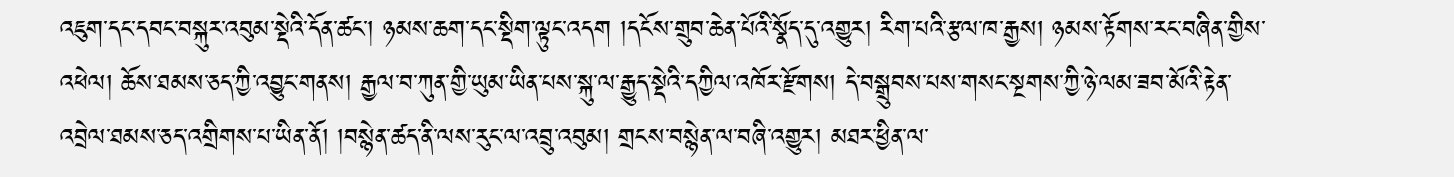འཇུག་དང་དབང་བསྐུར་འབུམ་སྡེའི་དོན་ཚང་། ཉམས་ཆག་དང་སྡིག་ལྟུང་འདག །དངོས་གྲུབ་ཆེན་པོའི་སྣོད་དུ་འགྱུར། རིག་པའི་རྩལ་ཁ་རྒྱས། ཉམས་རྟོགས་རང་བཞིན་གྱིས་འཕེལ། ཆོས་ཐམས་ཅད་ཀྱི་འབྱུང་གནས། རྒྱལ་བ་ཀུན་གྱི་ཡུམ་ཡིན་པས་སྐུ་ལ་རྒྱུད་སྡེའི་དཀྱིལ་འཁོར་རྫོགས། དེ་བསྒྲུབས་པས་གསང་སྔགས་ཀྱི་ཉེ་ལམ་ཟབ་མོའི་རྟེན་འབྲེལ་ཐམས་ཅད་འགྲིགས་པ་ཡིན་ནོ། །བསྙེན་ཚད་ནི་ལས་རུང་ལ་འབྲུ་འབུམ། གྲངས་བསྙེན་ལ་བཞི་འགྱུར། མཐར་ཕྱིན་ལ་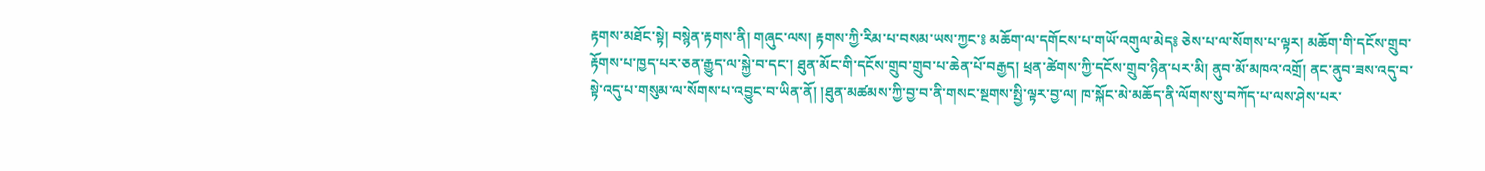རྟགས་མཐོང་སྟེ། བསྙེན་རྟགས་ནི། གཞུང་ལས། རྟགས་ཀྱི་རིམ་པ་བསམ་ཡས་ཀྱང་༔ མཆོག་ལ་དགོངས་པ་གཡོ་འགུལ་མེད༔ ཅེས་པ་ལ་སོགས་པ་ལྟར། མཆོག་གི་དངོས་གྲུབ་རྟོགས་པ་ཁྱད་པར་ཅན་རྒྱུད་ལ་སྐྱེ་བ་དང་། ཐུན་མོང་གི་དངོས་གྲུབ་གྲུབ་པ་ཆེན་པོ་བརྒྱད། ཕྲན་ཚེགས་ཀྱི་དངོས་གྲུབ་ཉིན་པར་མི། ནུབ་མོ་མཁའ་འགྲོ། ནང་ནུབ་ཟས་འདུ་བ་སྟེ་འདུ་པ་གསུམ་ལ་སོགས་པ་འབྱུང་བ་ཡིན་ནོ། །ཐུན་མཚམས་ཀྱི་བྱ་བ་ནི་གསང་སྔགས་སྤྱི་ལྟར་བྱ་ལ། ཁ་སྐོང་མེ་མཆོད་ནི་ལོགས་སུ་བཀོད་པ་ལས་ཤེས་པར་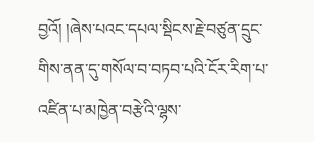བྱའོ། །ཞེས་པའང་དཔལ་སྡིངས་རྗེ་བཙུན་དྲུང་གིས་ནན་དུ་གསོལ་བ་བཏབ་པའི་ངོར་རིག་པ་འཛིན་པ་མཁྱེན་བརྩེའི་ལྷས་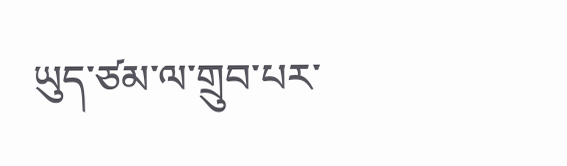ཡུད་ཙམ་ལ་གྲུབ་པར་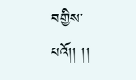བགྱིས་པའོ།། །།